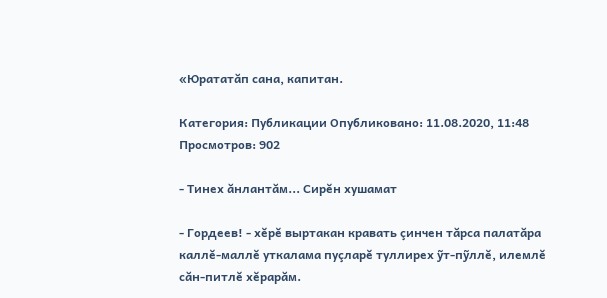«Юрататăп сана, капитан.

Категория: Публикации Опубликовано: 11.08.2020, 11:48 Просмотров: 902

- Тинех ăнлантăм... Сирĕн хушамат

- Гордеев! - хĕрĕ выртакан кравать çинчен тăрса палатăра каллĕ-маллĕ уткалама пуçларĕ туллирех ỹт-пỹллĕ, илемлĕ сăн-питлĕ хĕрарăм.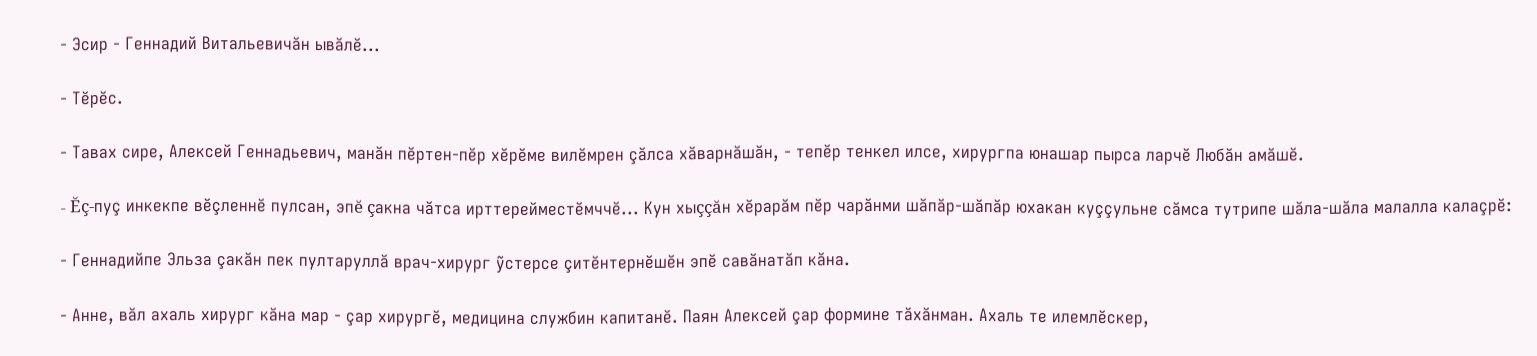- Эсир - Геннадий Витальевичăн ывăлĕ...

- Тĕрĕс.

- Тавах сире, Алексей Геннадьевич, манăн пĕртен-пĕр хĕрĕме вилĕмрен çăлса хăварнăшăн, - тепĕр тенкел илсе, хирургпа юнашар пырса ларчĕ Любăн амăшĕ.

- Ĕç-пуç инкекпе вĕçленнĕ пулсан, эпĕ çакна чăтса ирттерейместĕмччĕ... Кун хыççăн хĕрарăм пĕр чарăнми шăпăр-шăпăр юхакан куççульне сăмса тутрипе шăла-шăла малалла калаçрĕ:

- Геннадийпе Эльза çакăн пек пултаруллă врач-хирург ỹстерсе çитĕнтернĕшĕн эпĕ савăнатăп кăна.

- Анне, вăл ахаль хирург кăна мар - çар хирургĕ, медицина службин капитанĕ. Паян Алексей çар формине тăхăнман. Ахаль те илемлĕскер,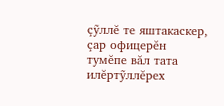çỹллĕ те яштакаскер, çар офицерĕн тумĕпе вăл тата илĕртỹллĕрех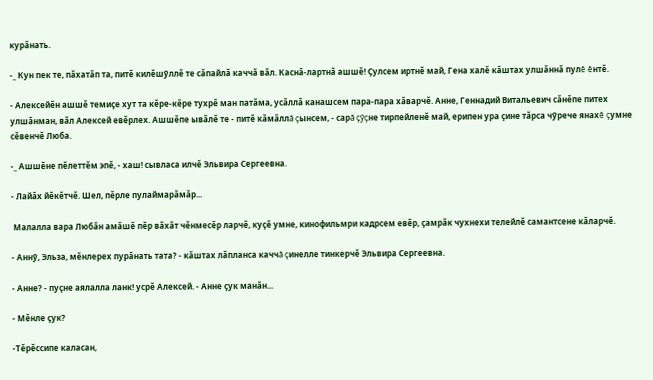курăнать.

-_ Кун пек те, пăхатăп та, питĕ килĕшỹллĕ те сăпайлă каччă вăл. Каснă-лартнă ашшĕ! Çулсем иртнĕ май, Гена халĕ кăштах улшăннă пулĕ ĕнтĕ.

- Алексейĕн ашшĕ темиçе хут та кĕре-кĕре тухрĕ ман патăма, усăллă канашсем пара-пара хăварчĕ. Анне, Геннадий Витальевич сăнĕпе питех улшăнман, вăл Алексей евĕрлех. Ашшĕпе ывăлĕ те - питĕ кăмăллă çынсем, - сарă çỹçне тирпейленĕ май, ерипен ура çине тăрса чỹрече янахĕ çумне сĕвенчĕ Люба.

-_ Ашшĕне пĕлеттĕм эпĕ, - хаш! сывласа илчĕ Эльвира Сергеевна.

- Лайăх йĕкĕтчĕ. Шел, пĕрле пулаймарăмăр...

 Малалла вара Любăн амăшĕ пĕр вăхăт чĕнмесĕр ларчĕ, куçĕ умне, кинофильмри кадрсем евĕр, çамрăк чухнехи телейлĕ самантсене кăларчĕ.

- Аннỹ, Эльза, мĕнлерех пурăнать тата? - кăштах лăпланса каччă çинелле тинкерчĕ Эльвира Сергеевна.

- Анне? - пуçне аялалла ланк! усрĕ Алексей. - Анне çук манăн...

- Мĕнле çук?

-Тĕрĕссипе каласан,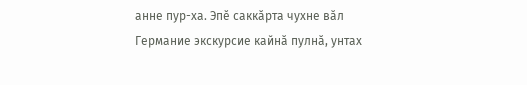анне пур-ха. Эпĕ саккăрта чухне вăл Германие экскурсие кайнă пулнă, унтах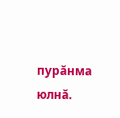пурăнма юлнă.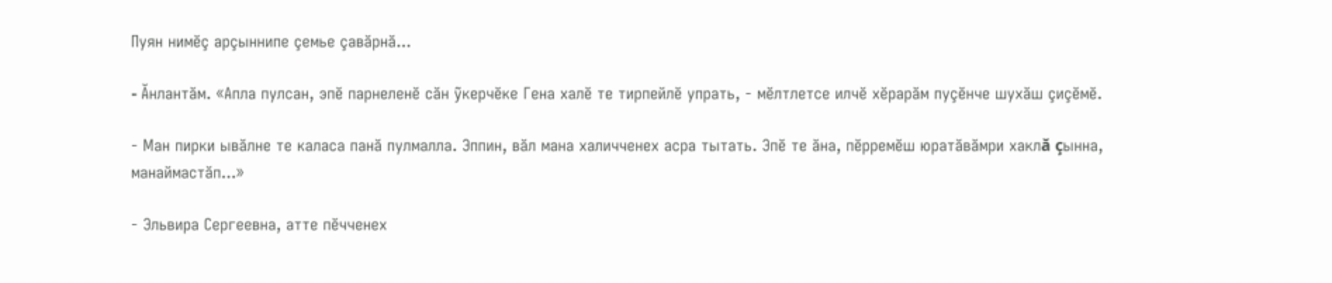Пуян нимĕç арçыннипе çемье çавăрнă...

- Ăнлантăм. «Апла пулсан, эпĕ парнеленĕ сăн ỹкерчĕке Гена халĕ те тирпейлĕ упрать, - мĕлтлетсе илчĕ хĕрарăм пуçĕнче шухăш çиçĕмĕ.

- Ман пирки ывăлне те каласа панă пулмалла. Эппин, вăл мана халичченех асра тытать. Эпĕ те ăна, пĕрремĕш юратăвăмри хаклă çынна, манаймастăп...»

- Эльвира Сергеевна, атте пĕчченех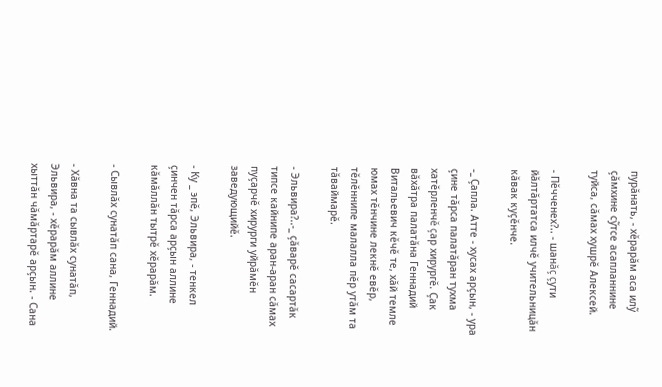пурăнать, - хĕрарăм аса илỹ çăмхине сỹтсе асапланнине туйса, сăмах хушрĕ Алексей.

- Пĕчченех?.. - шанăç çути йăлтăртатса илчĕ учительницăн кăвак куçĕнче.

-_ Çапла. Атте - хусах арçын, - ура çине тăрса палатăран тухма хатĕрленчĕ çар хирургĕ. Çак вăхăтра палатăна Геннадий Витальевич кĕчĕ те, хăй темле юмах тĕнчине лекнĕ евĕр, тĕлĕннипе малалла пĕр утăм та тăваймарĕ.

- Эльвира?..-_ çăварĕ сасартăк типсе кайнипе аран-аран сăмах пуçарчĕ хирурги уйрăмĕн заведующийĕ.

- Ку _ эпĕ, Эльвира, - тенкел çинчен тăрса арçын аллине кăмăллăн тытрĕ хĕрарăм.

- Сывлăх сунатăп сана, Геннадий.

- Хăвна та сывлăх сунатăп, Эльвира, - хĕрарăм аллине хыттăн чăмăртарĕ арçын. - Сана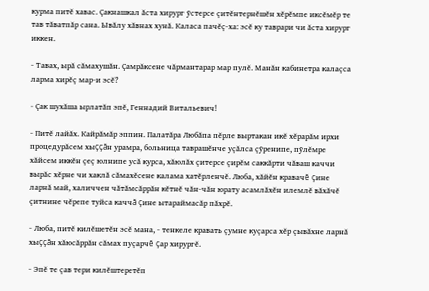курма питĕ хавас. Çакнашкал ăста хирург ỹстерсе çитĕнтернĕшĕн хĕрĕмпе иксĕмĕр те тав тăватпăр сана. Ывăлу хăвнах хунă. Каласа пачĕç-ха: эсĕ ку таврари чи ăста хирург иккен.

- Тавах, ырă сăмахушăн. Çамрăксене чăрмантарар мар пулĕ. Манăн кабинетра калаçса ларма хирĕç мар-и эсĕ?

- Çак шухăша ырлатăп эпĕ, Геннадий Витальевич!

- Питĕ лайăх. Кайрăмăр эппин. Палатăра Любăпа пĕрле выртакан икĕ хĕрарăм ирхи процедурăсем хыççăн урамра, больница таврашĕнче уçăлса çỹренипе, пỹлĕмре хăйсем иккĕн çеç юлнипе усă курса, хăюлăх çитерсе çирĕм саккăрти чăваш каччи вырăс хĕрне чи хаклă сăмахĕсене калама хатĕрленчĕ. Люба, хăйĕн кравачĕ çине ларнă май, халиччен чăтăмсăррăн кĕтнĕ чăн-чăн юрату асамлăхĕн илемлĕ вăхăчĕ çитнине чĕрепе туйса каччă çине ытараймасăр пăхрĕ.

- Люба, питĕ килĕшетĕн эсĕ мана, - тенкеле кравать çумне куçарса хĕр çывăхне ларнă хыççăн хăюсăррăн сăмах пуçарчĕ çар хирургĕ.

- Эпĕ те çав тери килĕштеретĕп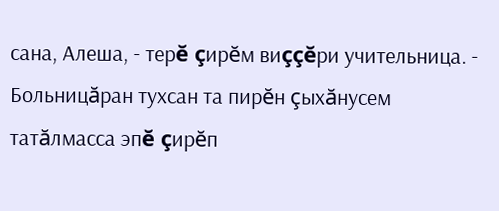сана, Алеша, - терĕ çирĕм виççĕри учительница. - Больницăран тухсан та пирĕн çыхăнусем татăлмасса эпĕ çирĕп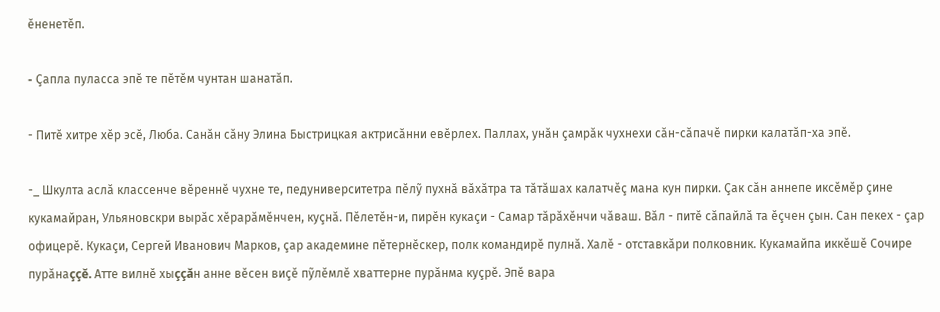ĕненетĕп.

- Çапла пуласса эпĕ те пĕтĕм чунтан шанатăп.

- Питĕ хитре хĕр эсĕ, Люба. Санăн сăну Элина Быстрицкая актрисăнни евĕрлех. Паллах, унăн çамрăк чухнехи сăн-сăпачĕ пирки калатăп-ха эпĕ.

-_ Шкулта аслă классенче вĕреннĕ чухне те, педуниверситетра пĕлỹ пухнă вăхăтра та тăтăшах калатчĕç мана кун пирки. Çак сăн аннепе иксĕмĕр çине кукамайран, Ульяновскри вырăс хĕрарăмĕнчен, куçнă. Пĕлетĕн-и, пирĕн кукаçи - Самар тăрăхĕнчи чăваш. Вăл - питĕ сăпайлă та ĕçчен çын. Сан пекех - çар офицерĕ. Кукаçи, Сергей Иванович Марков, çар академине пĕтернĕскер, полк командирĕ пулнă. Халĕ - отставкăри полковник. Кукамайпа иккĕшĕ Сочире пурăнаççĕ. Атте вилнĕ хыççăн анне вĕсен виçĕ пỹлĕмлĕ хваттерне пурăнма куçрĕ. Эпĕ вара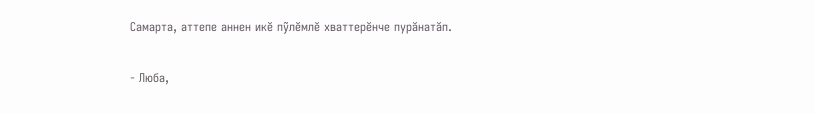Самарта, аттепе аннен икĕ пỹлĕмлĕ хваттерĕнче пурăнатăп.

- Люба,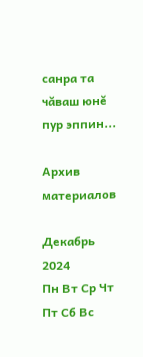санра та чăваш юнĕ пур эппин...

Архив материалов

Декабрь 2024
Пн Вт Ср Чт Пт Сб Вс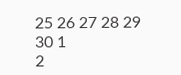25 26 27 28 29 30 1
2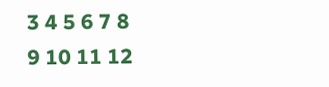3 4 5 6 7 8
9 10 11 12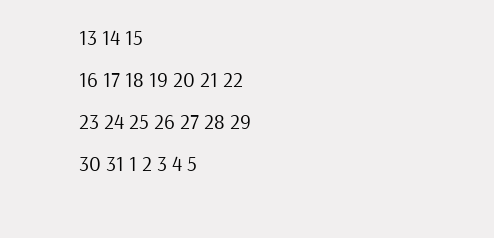13 14 15
16 17 18 19 20 21 22
23 24 25 26 27 28 29
30 31 1 2 3 4 5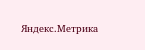Яндекс.Метрика